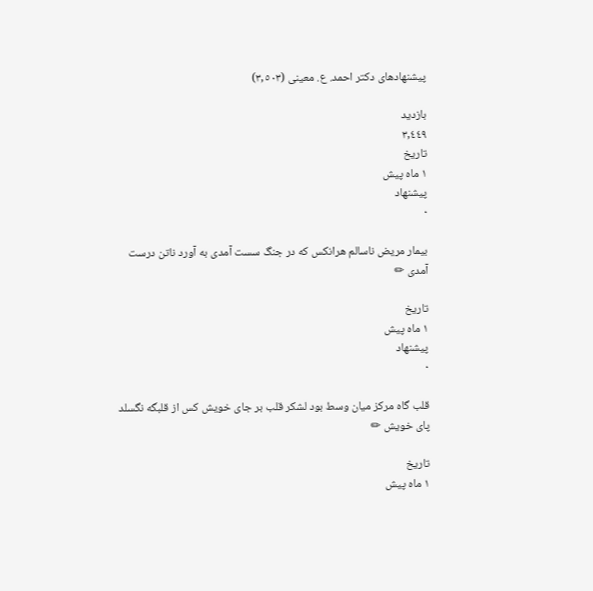پیشنهاد‌های دکتر احمد. ع. معینی (٣,٥٠٣)

بازدید
٣,٤٤٩
تاریخ
١ ماه پیش
پیشنهاد
٠

بیمار مریض ناسالم هرانکس که در جنگ سست آمدی به آورد ناتن درست آمدی ✏

تاریخ
١ ماه پیش
پیشنهاد
٠

قلب گاه مرکز میان وسط بود لشکر قلب بر جای خویش کس از قلبگه نگسلد پای خویش ✏

تاریخ
١ ماه پیش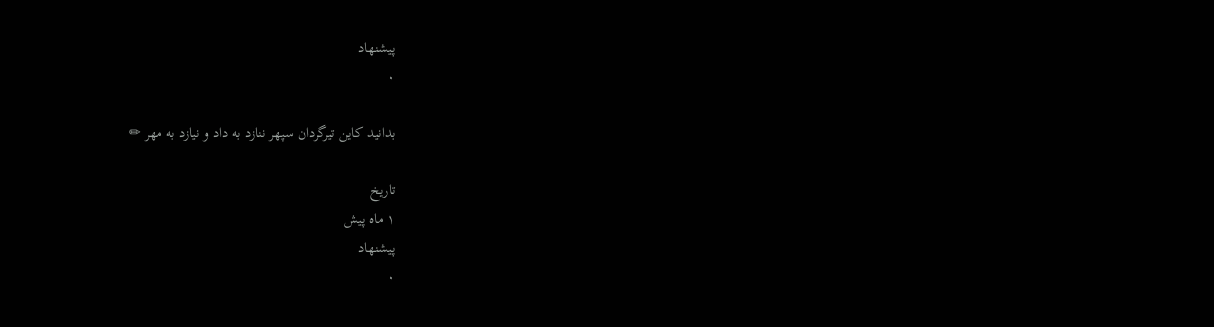پیشنهاد
٠

بدانید کاین تیرگردان سپهر ننازد به داد و نیازد به مهر ✏

تاریخ
١ ماه پیش
پیشنهاد
٠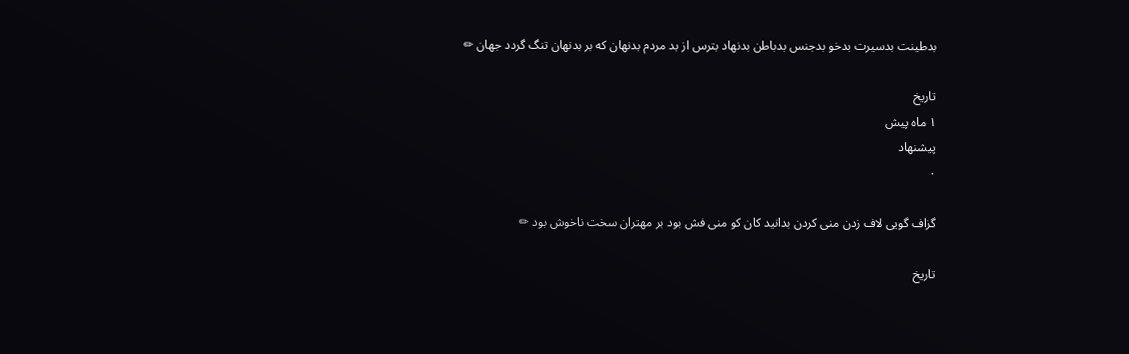بدطینت بدسیرت بدخو بدجنس بدباطن بدنهاد بترس از بد مردم بدنهان که بر بدنهان تنگ گردد جهان ✏

تاریخ
١ ماه پیش
پیشنهاد
٠

گزاف گویی لاف زدن منی کردن بدانید کان کو منی فش بود بر مهتران سخت ناخوش بود ✏

تاریخ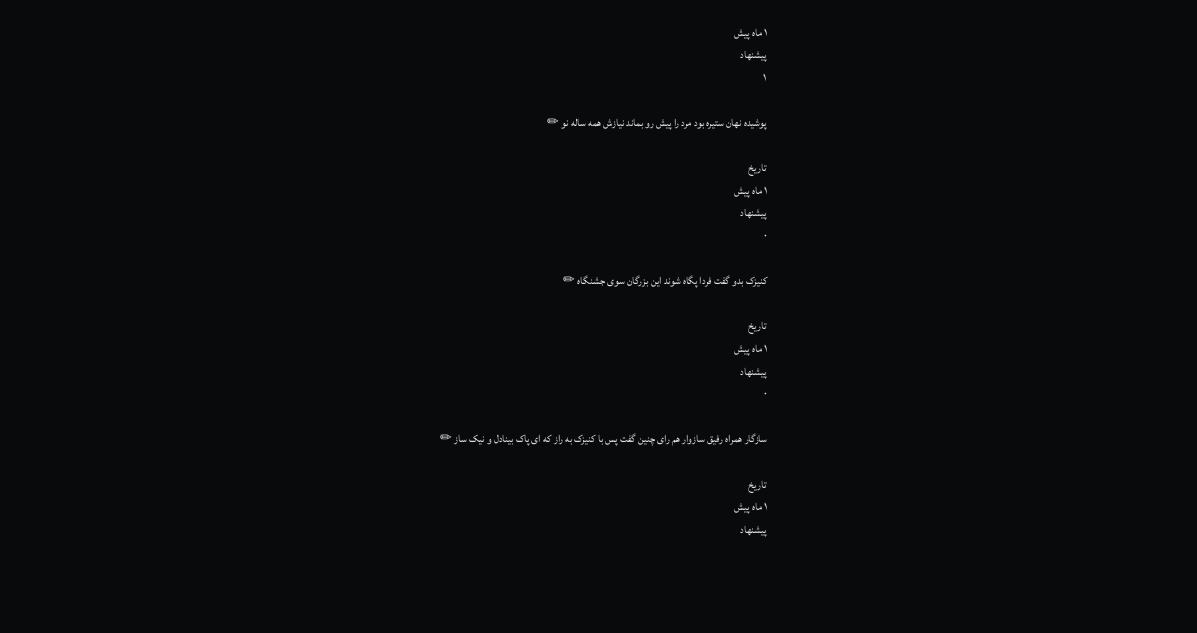١ ماه پیش
پیشنهاد
١

پوشیده نهان ستیره بود مرد را پیش رو بماند نیازش همه ساله نو ✏

تاریخ
١ ماه پیش
پیشنهاد
٠

کنیزک بدو گفت فردا پگاه شوند این بزرگان سوی جشنگاه ✏

تاریخ
١ ماه پیش
پیشنهاد
٠

سازگار همراه رفیق سازوار هم رای چنین گفت پس با کنیزک به راز که ای پاک بینادل و نیک ساز ✏

تاریخ
١ ماه پیش
پیشنهاد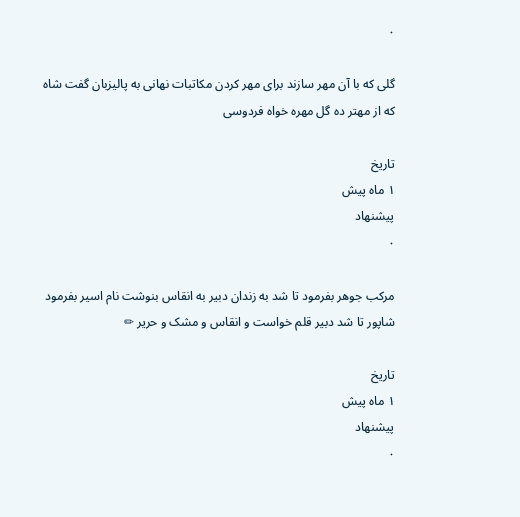٠

گلی که با آن مهر سازند برای مهر کردن مکاتبات نهانی به پالیزبان گفت شاه که از مهتر ده گل مهره خواه فردوسی

تاریخ
١ ماه پیش
پیشنهاد
٠

مرکب جوهر بفرمود تا شد به زندان دبیر به انقاس بنوشت نام اسیر بفرمود شاپور تا شد دبیر قلم خواست و انقاس و مشک و حریر ✏

تاریخ
١ ماه پیش
پیشنهاد
٠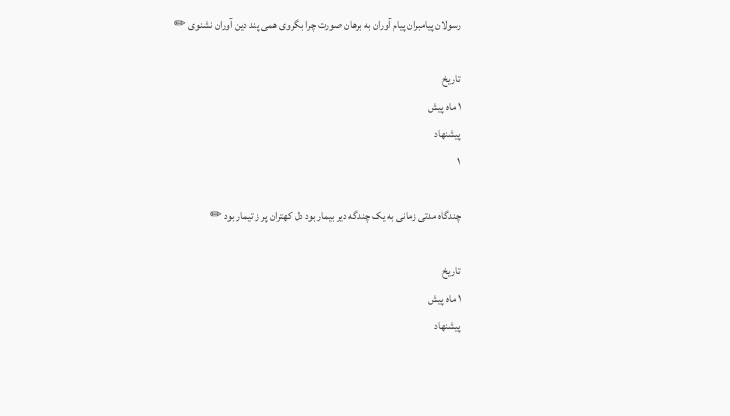رسولان پیامبران پیام آوران به برهان صورت چرا بگروی همی پند دین آوران نشنوی ✏

تاریخ
١ ماه پیش
پیشنهاد
١

چندگاه مدتی زمانی به یک چندگه دیر بیمار بود دل کهتران پر ز تیمار بود ✏

تاریخ
١ ماه پیش
پیشنهاد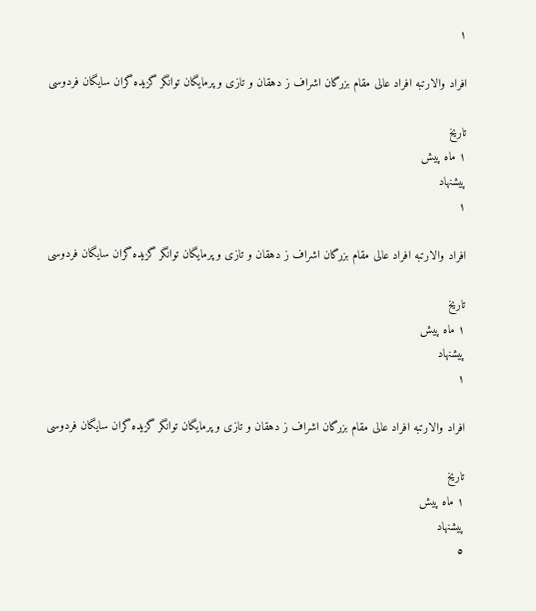١

افراد والارتبه افراد عالی مقام بزرگان اشراف ز دهقان و تازی و پرمایگان توانگر گزیده گران سایگان فردوسی

تاریخ
١ ماه پیش
پیشنهاد
١

افراد والارتبه افراد عالی مقام بزرگان اشراف ز دهقان و تازی و پرمایگان توانگر گزیده گران سایگان فردوسی

تاریخ
١ ماه پیش
پیشنهاد
١

افراد والارتبه افراد عالی مقام بزرگان اشراف ز دهقان و تازی و پرمایگان توانگر گزیده گران سایگان فردوسی

تاریخ
١ ماه پیش
پیشنهاد
٥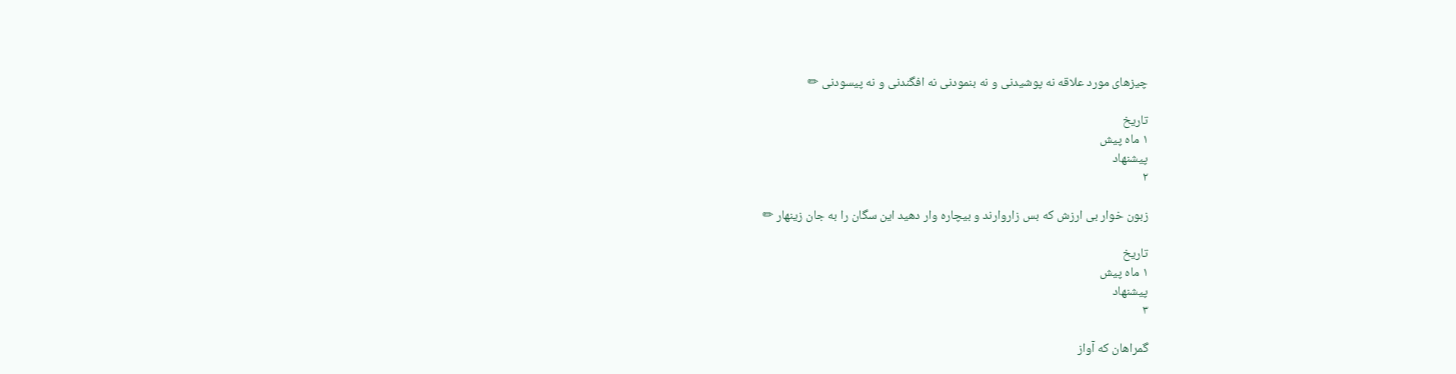چیزهای مورد علاقه نه پوشیدنی و نه بنمودنی نه افگندنی و نه پیسودنی ✏

تاریخ
١ ماه پیش
پیشنهاد
٢

زبون خوار بی ارزش که بس زاروارند و بیچاره وار دهید این سگان را به جان زینهار ✏

تاریخ
١ ماه پیش
پیشنهاد
٣

گمراهان که آواز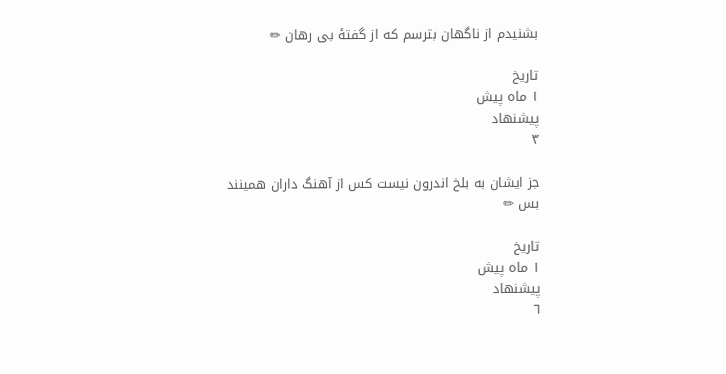بشنیدم از ناگهان بترسم که از گفتهٔ بی رهان ✏

تاریخ
١ ماه پیش
پیشنهاد
٣

جز ایشان به بلخ اندرون نیست کس از آهنگ داران همینند بس ✏

تاریخ
١ ماه پیش
پیشنهاد
٦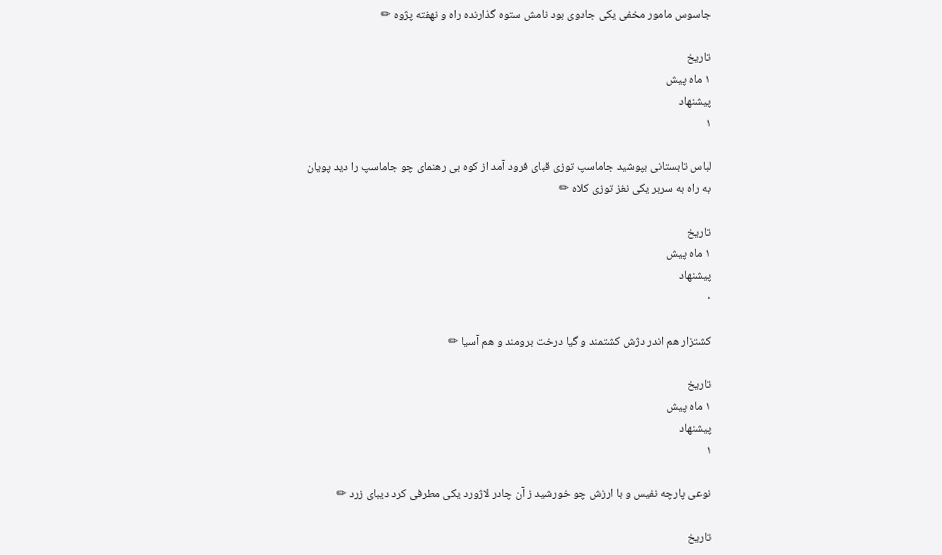جاسوس مامور مخفی یکی جادوی بود نامش ستوه گذارنده راه و نهفته پژوه ✏

تاریخ
١ ماه پیش
پیشنهاد
١

لباس تابستانی بپوشید جاماسپ توزی قبای فرود آمد از کوه بی رهنمای چو جاماسپ را دید پویان به راه به سربر یکی نغز توزی کلاه ✏

تاریخ
١ ماه پیش
پیشنهاد
٠

کشتزار هم اندر دژش کشتمند و گیا درخت برومند و هم آسیا ✏

تاریخ
١ ماه پیش
پیشنهاد
١

نوعی پارچه نفیس و با ارزش چو خورشید ز آن چادر لاژورد یکی مطرفی کرد دیبای زرد ✏

تاریخ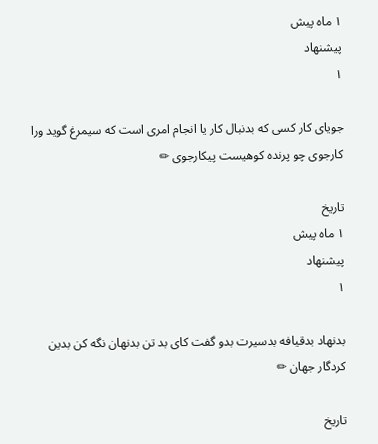١ ماه پیش
پیشنهاد
١

جویای کار کسی که بدنبال کار یا انجام امری است که سیمرغ گوید ورا کارجوی چو پرنده کوهیست پیکارجوی ✏

تاریخ
١ ماه پیش
پیشنهاد
١

بدنهاد بدقیافه بدسیرت بدو گفت کای بد تن بدنهان نگه کن بدین کردگار جهان ✏

تاریخ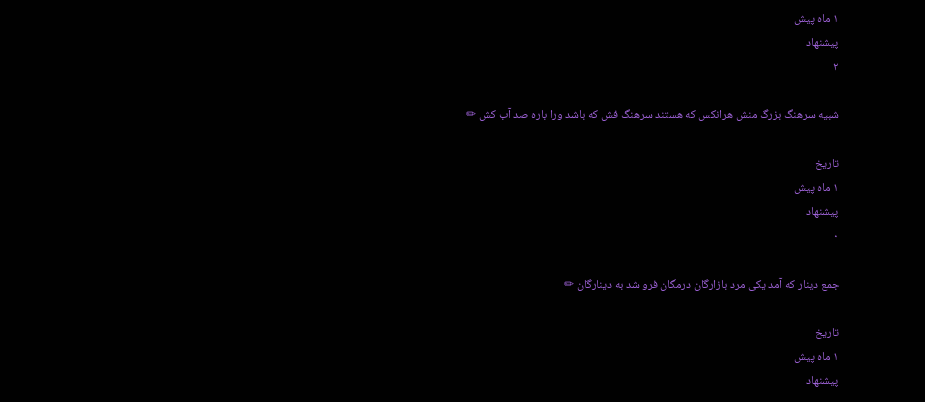١ ماه پیش
پیشنهاد
٢

شبیه سرهنگ بزرگ منش هرانکس که هستند سرهنگ فش که باشد ورا باره صد آب کش ✏

تاریخ
١ ماه پیش
پیشنهاد
٠

جمع دینار که آمد یکی مرد بازارگان درمگان فرو شد به دینارگان ✏

تاریخ
١ ماه پیش
پیشنهاد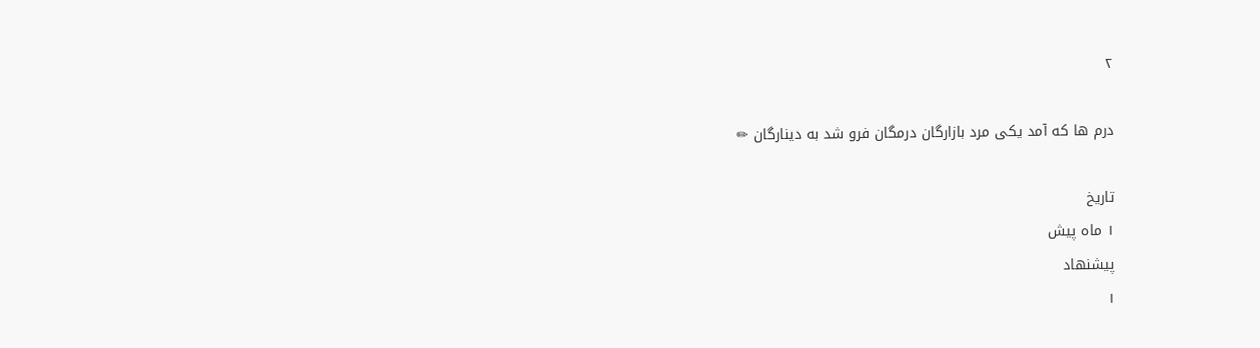٢

درم ها که آمد یکی مرد بازارگان درمگان فرو شد به دینارگان ✏

تاریخ
١ ماه پیش
پیشنهاد
١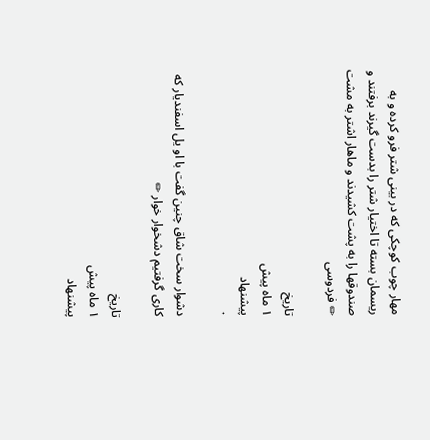مهار چوب کوچکی که در بینی شتر فرو کرده و به ریسمان بسته تا اختیار شتر را بدست گیرند برفتند و صندوقها را به پشت کشیدند و ماهار اشتر به مشت ✏ فردوسی

تاریخ
١ ماه پیش
پیشنهاد
٠

دشوار سخت شاق چنین گفت با او یل اسفندیار که کاری گرفتیم دشخوار خوار ✏

تاریخ
١ ماه پیش
پیشنهاد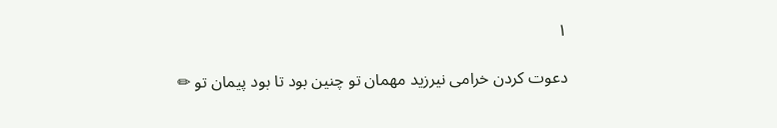١

دعوت کردن خرامی نیرزید مهمان تو چنین بود تا بود پیمان تو ✏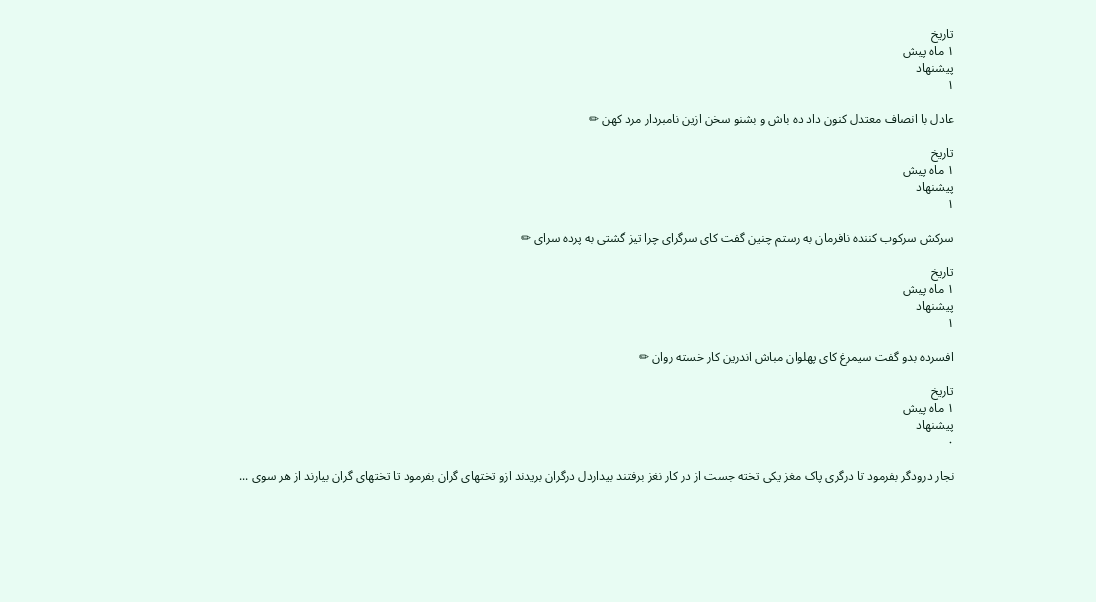تاریخ
١ ماه پیش
پیشنهاد
١

عادل با انصاف معتدل کنون داد ده باش و بشنو سخن ازین نامبردار مرد کهن ✏

تاریخ
١ ماه پیش
پیشنهاد
١

سرکش سرکوب کننده نافرمان به رستم چنین گفت کای سرگرای چرا تیز گشتی به پرده سرای ✏

تاریخ
١ ماه پیش
پیشنهاد
١

افسرده بدو گفت سیمرغ کای پهلوان مباش اندرین کار خسته روان ✏

تاریخ
١ ماه پیش
پیشنهاد
٠

نجار درودگر بفرمود تا درگری پاک مغز یکی تخته جست از در کار نغز برفتند بیداردل درگران بریدند ازو تختهای گران بفرمود تا تختهای گران بیارند از هر سوی ...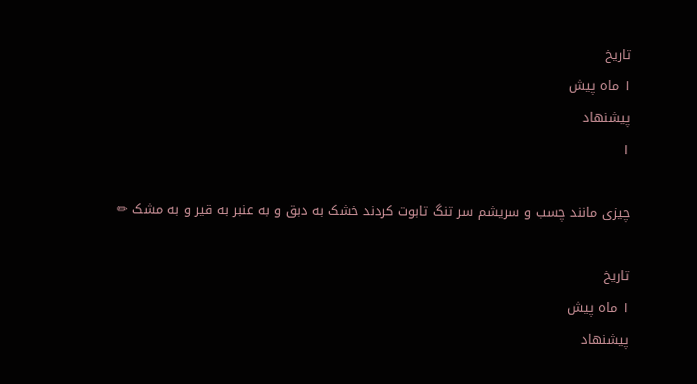تاریخ
١ ماه پیش
پیشنهاد
١

چیزی مانند چسب و سریشم سر تنگ تابوت کردند خشک به دبق و به عنبر به قیر و به مشک ✏

تاریخ
١ ماه پیش
پیشنهاد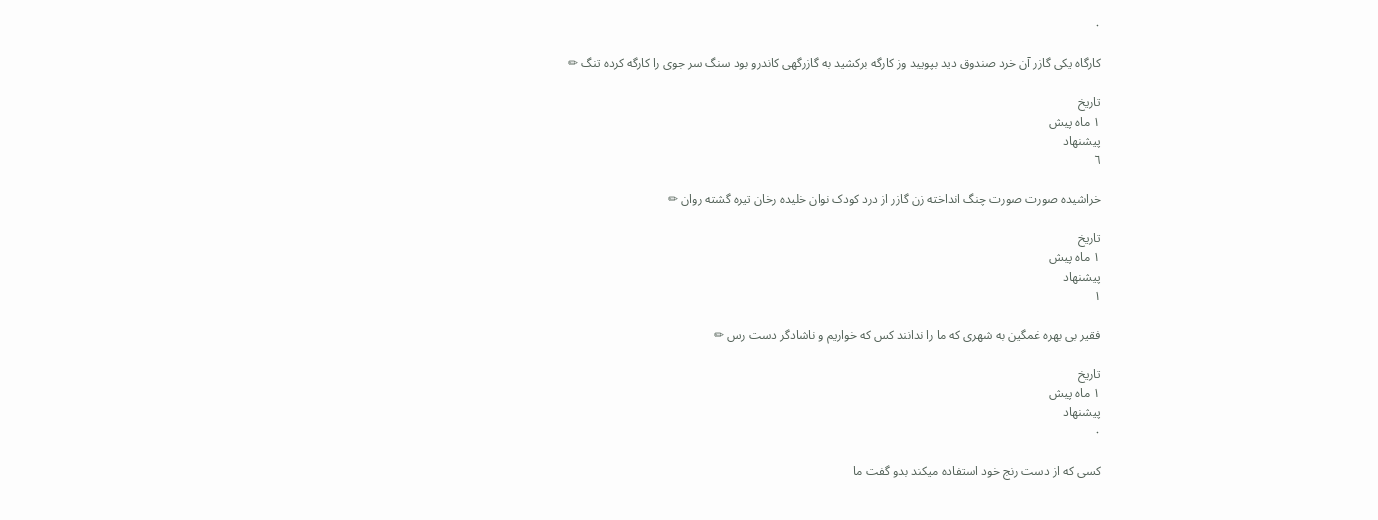٠

کارگاه یکی گازر آن خرد صندوق دید بپویید وز کارگه برکشید به گازرگهی کاندرو بود سنگ سر جوی را کارگه کرده تنگ ✏

تاریخ
١ ماه پیش
پیشنهاد
٦

خراشیده صورت صورت چنگ انداخته زن گازر از درد کودک نوان خلیده رخان تیره گشته روان ✏

تاریخ
١ ماه پیش
پیشنهاد
١

فقیر بی بهره غمگین به شهری که ما را ندانند کس که خواریم و ناشادگر دست رس ✏

تاریخ
١ ماه پیش
پیشنهاد
٠

کسی که از دست رنج خود استفاده میکند بدو گفت ما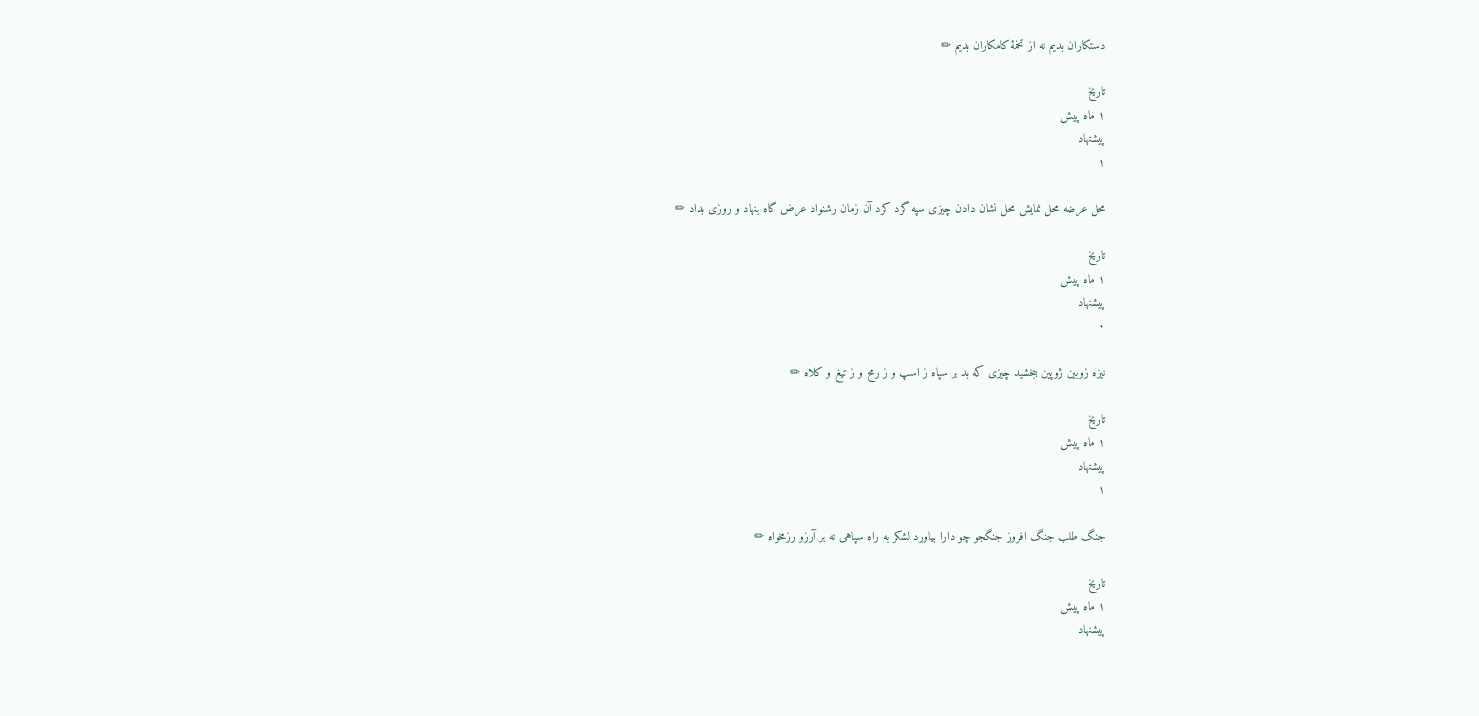دستکاران بدیم نه از تخمهٔ کامکاران بدیم ✏

تاریخ
١ ماه پیش
پیشنهاد
١

محل عرضه محل نمایش محل نشان دادن چیزی سپه گرد کرد آن زمان رشنواد عرض گاه بنهاد و روزی بداد ✏

تاریخ
١ ماه پیش
پیشنهاد
٠

نیزه زوبین ژوپین ببخشید چیزی که بد بر سپاه ز اسپ و ز رمح و ز تیغ و کلاه ✏

تاریخ
١ ماه پیش
پیشنهاد
١

جنگ طلب جنگ افروز جنگجو چو دارا بیاورد لشکر به راه سپاهی نه بر آرزو رزمخواه ✏

تاریخ
١ ماه پیش
پیشنهاد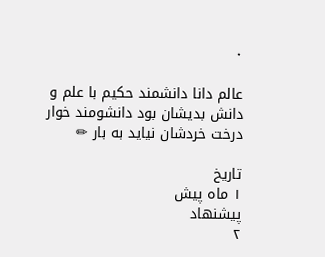٠

عالم دانا دانشمند حکیم با علم و دانش بدیشان بود دانشومند خوار درخت خردشان نیاید به بار ✏

تاریخ
١ ماه پیش
پیشنهاد
٢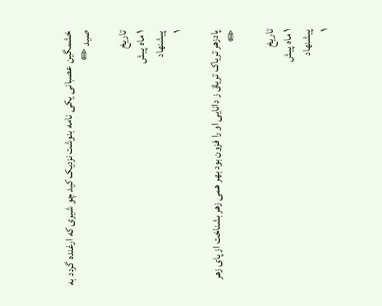خشمگین عصبانی یکی نامه بنوشت نزدیک کید چو شیری که ارغنده گردد به صید ✏

تاریخ
١ ماه پیش
پیشنهاد
١

پادزهر تریاک تریاق ز دانایی او را فزون بود بهر همی زهر بشناخت از پای زهر ✏

تاریخ
١ ماه پیش
پیشنهاد
١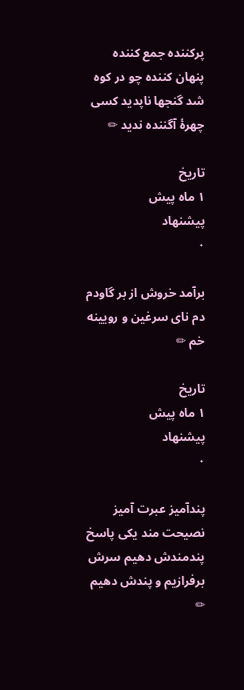پرکننده جمع کننده پنهان کننده چو در کوه شد گنجها ناپدید کسی چهرهٔ آگننده ندید ✏

تاریخ
١ ماه پیش
پیشنهاد
٠

برآمد خروش از بر گاودم دم نای سرغین و رویینه خم ✏

تاریخ
١ ماه پیش
پیشنهاد
٠

پندآمیز عبرت آمیز نصیحت مند یکی پاسخ پندمندش دهیم سرش برفرازیم و پندش دهیم ✏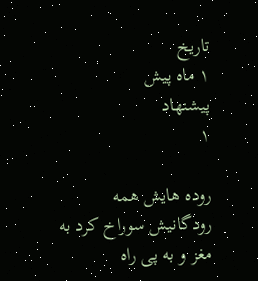تاریخ
١ ماه پیش
پیشنهاد
١

روده هایش همه رودگانیش سوراخ کرد به مغز و به پی راه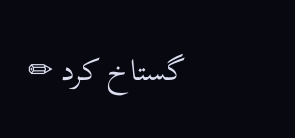گستاخ کرد ✏